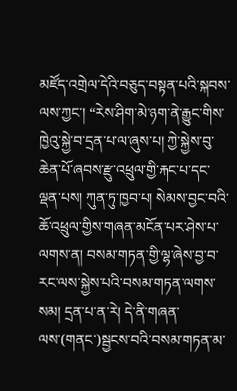མཛོད་འགྲེལ་དེའི་བཅུད་བསྟན་པའི་སྐབས་ལས་ཀྱང་། “རེས་ཤིག་མེ་ཉག་ནེ་རྒྱུང་གིས་ཁྱེའུ་སྐྱེ་བ་དྲན་པ་ལ་ཞུས་པ། ཀྱེ་སྐྱེས་བུ་ཆེན་པོ་ཞབས་རྫུ་འཕྲུལ་གྱི་རྐང་པ་དང་ལྡན་པས། ཀུན་ཏུ་ཁྱབ་པ། སེམས་བྱང་བའི་ཆོ་འཕྲུལ་གྱིས་གཞན་མངོན་པར་ཤེས་པ་ལགས་ན། བསམ་གཏན་གྱི་ལྷ་ཞེས་བྱ་བ་རང་ལས་སྐྱེས་པའི་བསམ་གཏན་ལགས་སམ། དྲན་པ་ན་རེ། དེ་ནི་གཞན་ལས་(གནང་)སྦྱངས་བའི་བསམ་གཏན་མ་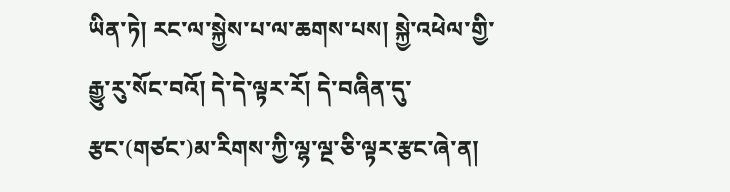ཡིན་ཏེ། རང་ལ་སྐྱེས་པ་ལ་ཆགས་པས། སྐྱེ་འཕེལ་གྱི་རྒྱུ་རུ་སོང་བའོ། དེ་དེ་ལྟར་རོ། དེ་བཞིན་དུ་རྩང་(གཙང་)མ་རིགས་ཀྱི་ལྷ་ལྔ་ཅི་ལྟར་རྩང་ཞེ་ན།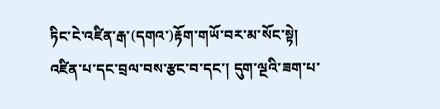ཏིང་ངེ་འཛིན་རྒ་(དགའ་)རྟོག་གཡོ་བར་མ་སོང་སྟེ། འཛིན་པ་དང་བྲལ་བས་རྩང་བ་དང་། དུག་ལྔའི་ཟག་པ་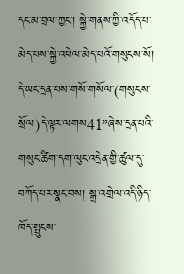དང་མ་བྲལ་ཀྱང་། སྐྱེ་གནས་ཀྱི་འདོད་པ་མེད་པས་སྐྱེ་འཕེལ་མེད་པའོ་གསུངས་སོ། དེ་ཡང་དྲན་པས་གསོ་གསོལ་(གསུངས་སྲོལ)དེ་ལྟར་ལགས41”ཞེས་དྲན་པའི་གསུང་ཚིག་དག་ལུང་འདྲེན་གྱི་ཚུལ་དུ་བཀོད་པར་སྣང་བས། སྒྲ་འགྲེལ་འདི་ཉིད་ཁོད་སྤུངས་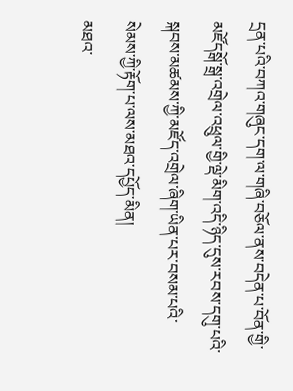དྲན་པའི་བཀའ་གཞུང་དག་ལ་གཞི་བཅོལ་ནས་བདེན་པ་བོན་གྱི་མཛོདསྒོ་སྒྲ་འགྲེལ་འཕྲུལ་གྱི་ལྡེ་མིག་འདི་ཉིད་དུས་རབས་དགུ་པའི་སྐབས་མཚམས་ཀྱི་མཛོད་འགྲེལ་ཞིག་ཡིན་པར་བསམ་པའི་སེམས་ཀྱི་རྟོག་པ་ལས་མཐའ་དཔྱོད་མིན།
མཐའ་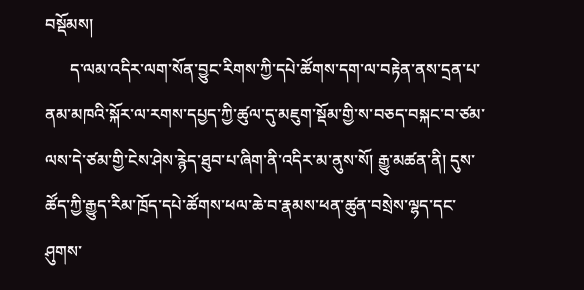བསྡོམས།
      ད་ལམ་འདིར་ལག་སོན་བྱུང་རིགས་ཀྱི་དཔེ་ཚོགས་དག་ལ་བརྟེན་ནས་དྲན་པ་ནམ་མཁའི་སྐོར་ལ་རགས་དཔྱད་ཀྱི་ཚུལ་དུ་མཇུག་སྡོམ་གྱི་ས་བཅད་བསྐང་བ་ཙམ་ལས་དེ་ཙམ་གྱི་ངེས་ཤེས་རྙེད་ཐུབ་པ་ཞིག་ནི་འདིར་མ་ནུས་སོ། རྒྱུ་མཚན་ནི། དུས་ཚོད་ཀྱི་རྒྱུད་རིམ་ཁྲོད་དཔེ་ཚོགས་ཕལ་ཆེ་བ་རྣམས་ཕན་ཚུན་བསྲེས་ལྷད་དང་ཤུགས་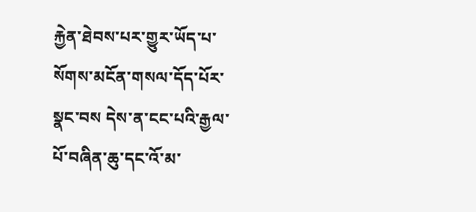རྐྱེན་ཐེབས་པར་གྱུར་ཡོད་པ་སོགས་མངོན་གསལ་དོད་པོར་སྣང་བས དེས་ན་ངང་པའི་རྒྱལ་པོ་བཞིན་ཆུ་དང་འོ་མ་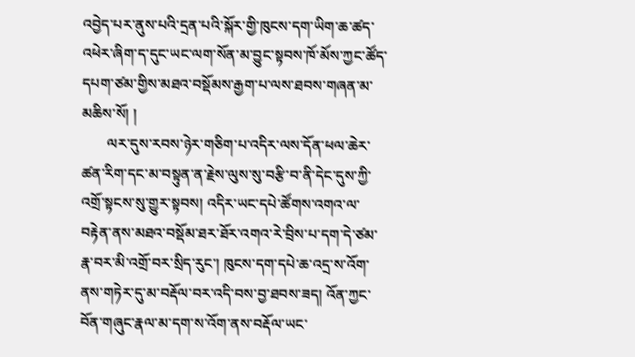འབྱེད་པར་ནུས་པའི་དྲན་པའི་སྐོར་གྱི་ཁུངས་དག་ཡིག་ཆ་ཚད་འཕེར་ཞིག་ད་དུང་ཡང་ལག་སོན་མ་བྱུང་སྟབས་ཁོ་མོས་ཀྱང་ཚོད་དཔག་ཙམ་གྱིས་མཐའ་བསྡོམས་རྒྱག་པ་ལས་ཐབས་གཞན་མ་མཆིས་སོ། །
       ལར་དུས་རབས་ཉེར་གཅིག་པ་འདིར་ལས་དོན་ཕལ་ཆེར་ཚན་རིག་དང་མ་བསྟུན་ན་རྗེས་ལུས་སུ་བརྩི་བ་ནི་དེང་དུས་ཀྱི་འགྲོ་སྟངས་སུ་གྱུར་སྟབས། འདིར་ཡང་དཔེ་ཚོགས་འགའ་ལ་བརྟེན་ནས་མཐའ་བསྡོམ་ཐར་ཐོར་འགའ་རེ་བྲིས་པ་དག་དེ་ཙམ་རྣ་བར་མི་འགྲོ་བར་སྲིད་རུང་། ཁུངས་དག་དཔེ་ཆ་འདྲ་ས་འོག་ནས་གཏེར་དུ་མ་བརྡོལ་བར་འདི་བས་བྱ་ཐབས་ཟད། འོན་ཀྱང་བོན་གཞུང་རྣལ་མ་དག་ས་འོག་ནས་བརྡོལ་ཡང་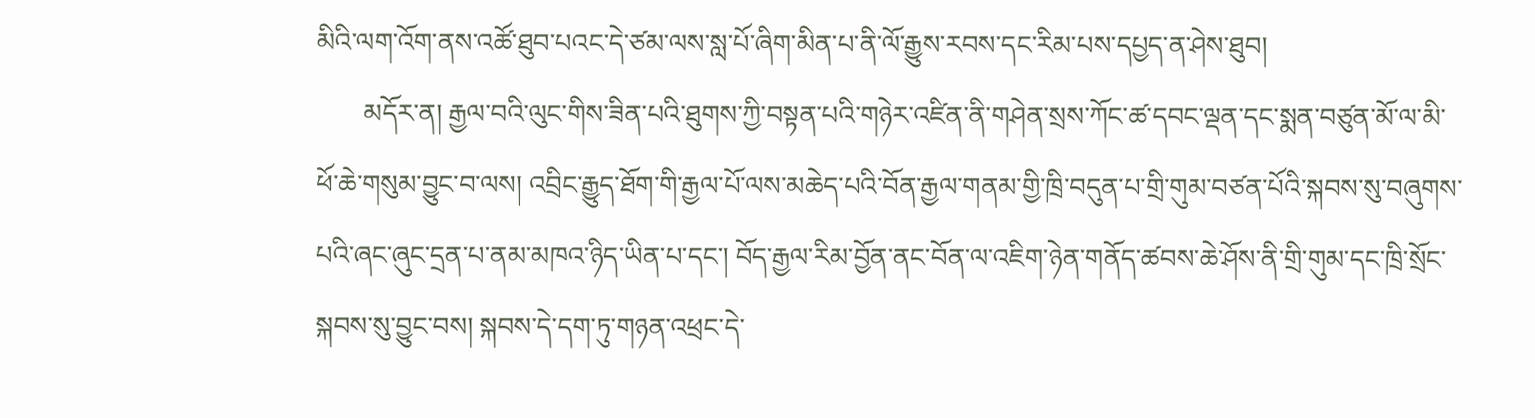མིའི་ལག་འོག་ནས་འཚོ་ཐུབ་པའང་དེ་ཙམ་ལས་སླ་པོ་ཞིག་མིན་པ་ནི་ལོ་རྒྱུས་རབས་དང་རིམ་པས་དཔྱད་ན་ཤེས་ཐུབ།
       མདོར་ན། རྒྱལ་བའི་ལུང་གིས་ཟིན་པའི་ཐུགས་ཀྱི་བསྟན་པའི་གཉེར་འཛིན་ནི་གཤེན་སྲས་ཀོང་ཚ་དབང་ལྡན་དང་སྨན་བཙུན་མོ་ལ་མི་ཕོ་ཆེ་གསུམ་བྱུང་བ་ལས། འབྲིང་རྒྱུད་ཐོག་གི་རྒྱལ་པོ་ལས་མཆེད་པའི་བོན་རྒྱལ་གནམ་གྱི་ཁྲི་བདུན་པ་གྲི་གུམ་བཙན་པོའི་སྐབས་སུ་བཞུགས་པའི་ཞང་ཞུང་དྲན་པ་ནམ་མཁའ་ཉིད་ཡིན་པ་དང་། བོད་རྒྱལ་རིམ་བྱོན་ནང་བོན་ལ་འཇིག་ཉེན་གནོད་ཚབས་ཆེ་ཤོས་ནི་གྲི་གུམ་དང་ཁྲི་སྲོང་སྐབས་སུ་བྱུང་བས། སྐབས་དེ་དག་ཏུ་གཉན་འཕྲང་དེ་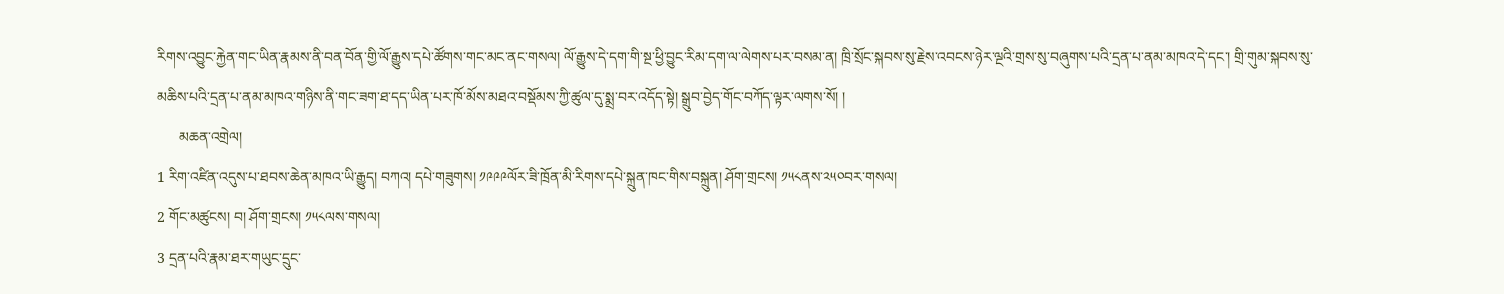རིགས་འབྱུང་རྐྱེན་གང་ཡིན་རྣམས་ནི་བན་བོན་གྱི་ལོ་རྒྱུས་དཔེ་ཚོགས་གང་མང་ནང་གསལ། ལོ་རྒྱུས་དེ་དག་གི་སྔ་ཕྱི་བྱུང་རིམ་དག་ལ་ལེགས་པར་བསམ་ན། ཁྲི་སྲོང་སྐབས་སུ་རྗེས་འབངས་ཉེར་ལྔའི་གྲས་སུ་བཞུགས་པའི་དྲན་པ་ནམ་མཁའ་དེ་དང་། གྲི་གུམ་སྐབས་སུ་མཆིས་པའི་དྲན་པ་ནམ་མཁའ་གཉིས་ནི་གང་ཟག་ཐ་དད་ཡིན་པར་ཁོ་མོས་མཐའ་བསྡོམས་ཀྱི་ཚུལ་དུ་སྨྲ་བར་འདོད་སྟེ། སྒྲུབ་བྱེད་གོང་བཀོད་ལྟར་ལགས་སོ། །
      མཆན་འགྲེལ།
1 རིག་འཛིན་འདུས་པ་ཐབས་ཆེན་མཁའ་ཡི་རྒྱུད། བཀའ། དཔེ་གཟུགས། ༡༩༩༩ལོར་ཟི་ཁྲོན་མི་རིགས་དཔེ་སྐྲུན་ཁང་གིས་བསྐྲུན། ཤོག་གྲངས། ༡༥༨ནས་༢༥༠བར་གསལ།
2 གོང་མཚུངས། བ། ཤོག་གྲངས། ༡༥༨ལས་གསལ།
3 དྲན་པའི་རྣམ་ཐར་གཡུང་དྲུང་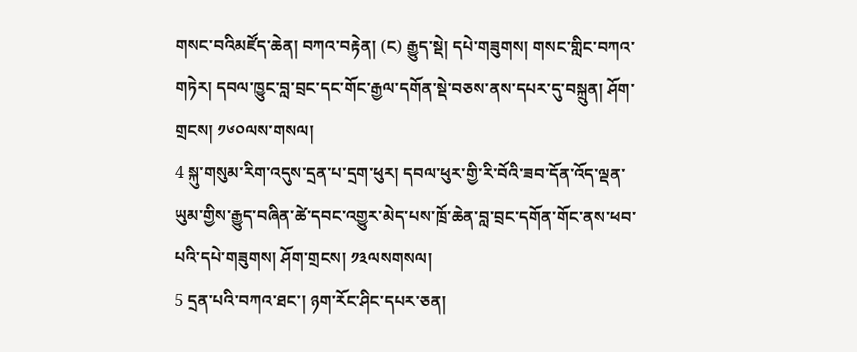གསང་བའིམཛོད་ཆེན། བཀའ་བརྟེན། (ང) རྒྱུད་སྡེ། དཔེ་གཟུགས། གསང་གླིང་བཀའ་གཏེར། དབལ་ཁྱུང་བླ་བྲང་དང་གོང་རྒྱལ་དགོན་སྡེ་བཅས་ནས་དཔར་དུ་བསྐྲུན། ཤོག་གྲངས། ༡༦༠ལས་གསལ།
4 སྐུ་གསུམ་རིག་འདུས་དྲན་པ་དྲག་ཕུར། དབལ་ཕུར་གྱི་རི་བོའི་ཟབ་དོན་འོད་ལྡན་ཡུམ་གྱིས་རྒྱུད་བཞིན་ཚེ་དབང་འགྱུར་མེད་པས་ཁྲོ་ཆེན་བླ་བྲང་དགོན་གོང་ནས་ཕབ་པའི་དཔེ་གཟུགས། ཤོག་གྲངས། ༡༣ལསགསལ།
5 དྲན་པའི་བཀའ་ཐང་། ཉག་རོང་ཤིང་དཔར་ཅན།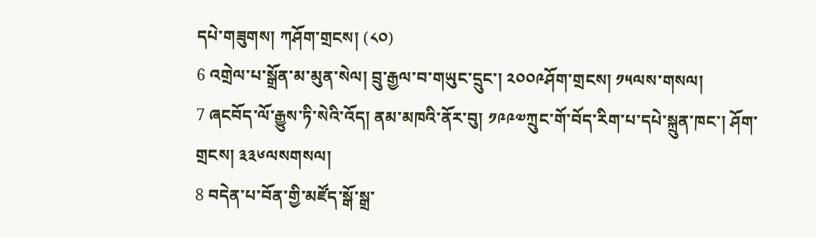དཔེ་གཟུགས། ཀཤོག་གྲངས། (༨༠)
6 འགྲེལ་པ་སྒྲོན་མ་མུན་སེལ། བྲུ་རྒྱལ་བ་གཡུང་དྲུང་། ༢༠༠༩ཤོག་གྲངས། ༡༥ལས་གསལ།
7 ཞངབོད་ལོ་རྒྱུས་ཏི་སེའི་འོད། ནམ་མཁའི་ནོར་བུ། ༡༩༩༧ཀྲུང་གོ་བོད་རིག་པ་དཔེ་སྐྲུན་ཁང་། ཤོག་གྲངས། ༣༣༦ལསགསལ།
8 བདེན་པ་བོན་གྱི་མཛོད་སྒོ་སྒྲ་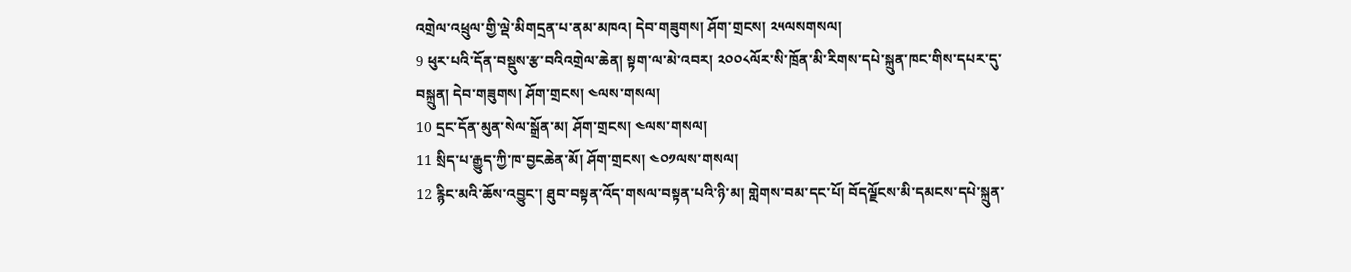འགྲེལ་འཕྲུལ་གྱི་ལྡེ་མིགདྲན་པ་ནམ་མཁའ། དེབ་གཟུགས། ཤོག་གྲངས། ༢༥ལསགསལ།
9 ཕུར་པའི་དོན་བསྡུས་རྩ་བའིའགྲེལ་ཆེན། སྟག་ལ་མེ་འབར། ༢༠༠༨ལོར་སི་ཁྲོན་མི་རིགས་དཔེ་སྐྲུན་ཁང་གིས་དཔར་དུ་བསྐྲུན། དེབ་གཟུགས། ཤོག་གྲངས། ༤ལས་གསལ།
10 དྲང་དོན་མུན་སེལ་སྒྲོན་མ། ཤོག་གྲངས། ༤ལས་གསལ།
11 སྲིད་པ་རྒྱུད་ཀྱི་ཁ་བྱངཆེན་མོ། ཤོག་གྲངས། ༤༠༡ལས་གསལ།
12 རྙིང་མའི་ཆོས་འབྱུང་། ཐུབ་བསྟན་འོད་གསལ་བསྟན་པའི་ཉི་མ། གླེགས་བམ་དང་པོ། བོདལྗོངས་མི་དམངས་དཔེ་སྐྲུན་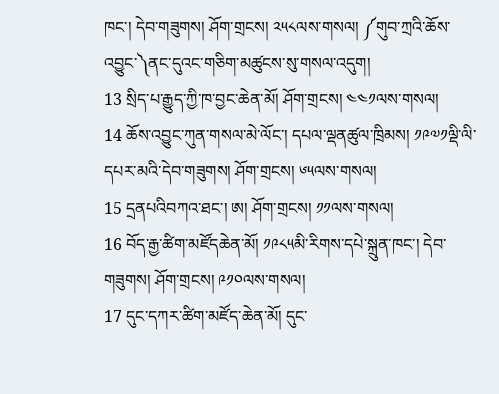ཁང་། དེབ་གཟུགས། ཤོག་གྲངས། ༢༥༨ལས་གསལ། ༼གུབ་ཀྲའི་ཆོས་འབྱུང་༽ནང་དུའང་གཅིག་མཚུངས་སུ་གསལ་འདུག།
13 སྲིད་པ་རྒྱུད་ཀྱི་ཁ་བྱང་ཆེན་མོ། ཤོག་གྲངས། ༤༤༡ལས་གསལ།
14 ཆོས་འབྱུང་ཀུན་གསལ་མེ་ལོང་། དཔལ་ལྡནཚུལ་ཁྲིམས། ༡༩༧༡ལྡི་ལི་དཔར་མའི་དེབ་གཟུགས། ཤོག་གྲངས། ༦༥ལས་གསལ།
15 དྲནཔའིབཀའ་ཐང་། ཨ། ཤོག་གྲངས། ༡༡ལས་གསལ།
16 བོད་རྒྱ་ཚིག་མཛོདཆེན་མོ། ༡༩༨༥མི་རིགས་དཔེ་སྐྲུན་ཁང་། དེབ་གཟུགས། ཤོག་གྲངས། ༩༡༠ལས་གསལ།
17 དུང་དཀར་ཚིག་མཛོད་ཆེན་མོ། དུང་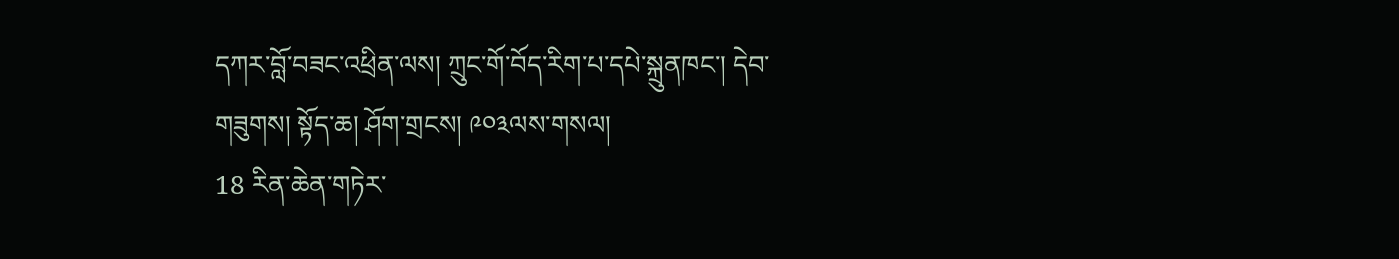དཀར་བློ་བཟང་འཕྲིན་ལས། ཀྲུང་གོ་བོད་རིག་པ་དཔེ་སྐྲུནཁང་། དེབ་གཟུགས། སྟོད་ཆ། ཤོག་གྲངས། ༩༠༣ལས་གསལ།
18 རིན་ཆེན་གཏེར་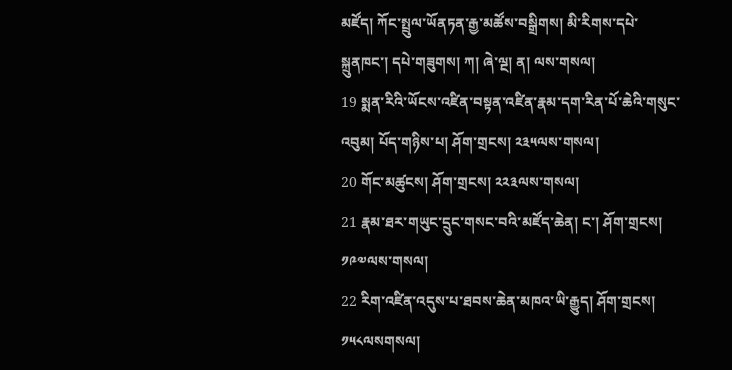མཛོད། ཀོང་སྤྲུལ་ཡོནཏན་རྒྱ་མཚོས་བསྒྲིགས། མི་རིགས་དཔེ་སྐྲུནཁང་། དཔེ་གཟུགས། ཀ། ཞེ་ལྔ། ན། ལས་གསལ།
19 སྨན་རིའི་ཡོངས་འཛིན་བསྟན་འཛིན་རྣམ་དག་རིན་པོ་ཆེའི་གསུང་འབུམ། པོད་གཉིས་པ། ཤོག་གྲངས། ༢༣༥ལས་གསལ།
20 གོང་མཚུངས། ཤོག་གྲངས། ༢༢༣ལས་གསལ།
21 རྣམ་ཐར་གཡུང་དྲུང་གསང་བའི་མཛོད་ཆེན། ང་། ཤོག་གྲངས། ༡༩༧ལས་གསལ།
22 རིག་འཛིན་འདུས་པ་ཐབས་ཆེན་མཁའ་ཡི་རྒྱུད། ཤོག་གྲངས། ༡༥༨ལསགསལ།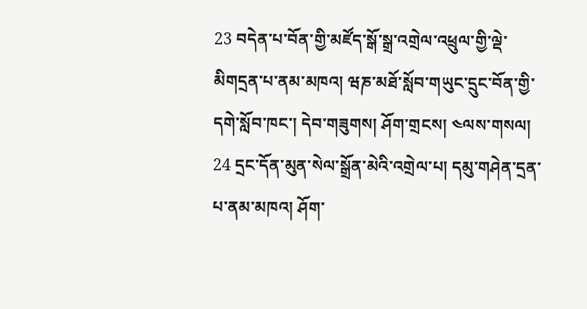23 བདེན་པ་བོན་གྱི་མཛོད་སྒོ་སྒྲ་འགྲེལ་འཕྲུལ་གྱི་ལྡེ་མིགདྲན་པ་ནམ་མཁའ། ཝཎ་མཐོ་སློབ་གཡུང་དྲུང་བོན་གྱི་དགེ་སློབ་ཁང་། དེབ་གཟུགས། ཤོག་གྲངས། ༤ལས་གསལ།
24 དྲང་དོན་མུན་སེལ་སྒྲོན་མེའི་འགྲེལ་པ། དམུ་གཤེན་དྲན་པ་ནམ་མཁའ། ཤོག་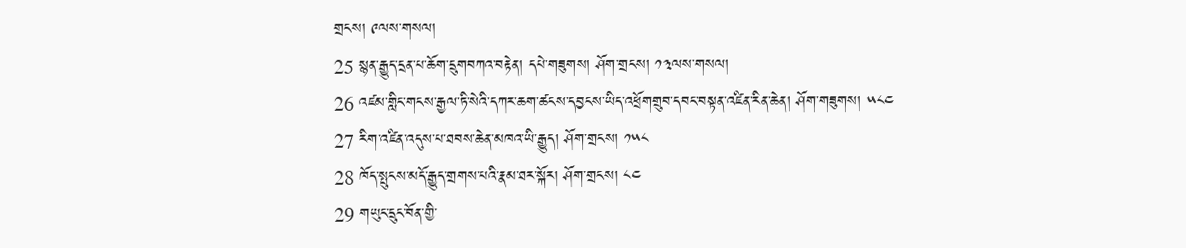གྲངས། ༩ལས་གསལ།
25 སྙན་རྒྱུད་དྲན་པ་ཆོག་དྲུགབཀའ་བརྟེན། དཔེ་གཟུགས། ཤོག་གྲངས། ༡༣ལས་གསལ།
26 འཛམ་གླིང་གངས་རྒྱལ་ཏི་སེའི་དཀར་ཆག་ཚངས་དབྱངས་ཡིད་འཕྲོགགྲུབ་དབང་བསྟན་འཛིན་རིན་ཆེན། ཤོག་གཟུགས། ༥༨༤
27 རིག་འཛིན་འདུས་པ་ཐབས་ཆེན་མཁའ་ཡི་རྒྱུད། ཤོག་གྲངས། ༡༥༨
28 ཁོད་སྤུངས་མདོ་རྒྱུད་གྲགས་པའི་རྣམ་ཐར་སྐོར། ཤོག་གྲངས། ༨༤
29 གཡུང་དྲུང་བོན་གྱི་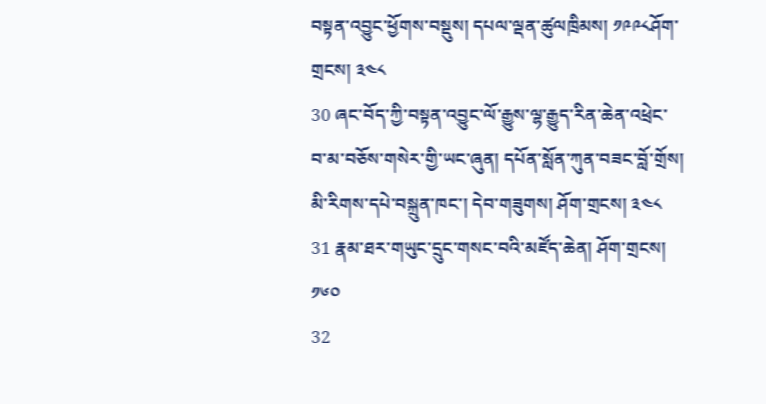བསྟན་འབྱུང་ཕྱོགས་བསྡུས། དཔལ་ལྡན་ཚུལཁྲིམས། ༡༩༩༨ཤོག་གྲངས། ༣༤༨
30 ཞང་བོད་ཀྱི་བསྟན་འབྱུང་ལོ་རྒྱུས་ལྷ་རྒྱུད་རིན་ཆེན་འཕྲེང་བ་མ་བཅོས་གསེར་གྱི་ཡང་ཞུན། དཔོན་སློན་ཀུན་བཟང་བློ་གྲོས། མི་རིགས་དཔེ་བསྐྲུན་ཁང་། དེབ་གཟུགས། ཤོག་གྲངས། ༣༤༨
31 རྣམ་ཐར་གཡུང་དྲུང་གསང་བའི་མཛོད་ཆེན། ཤོག་གྲངས། ༡༦༠
32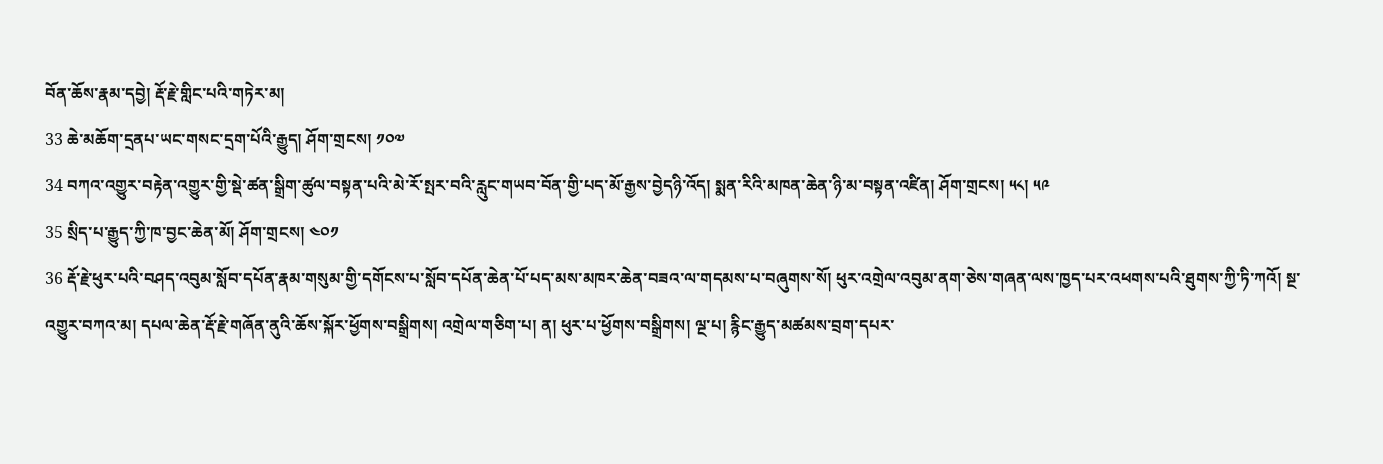བོན་ཆོས་རྣམ་དབྱེ། རྡོ་རྗེ་གླིང་པའི་གཏེར་མ།
33 ཆེ་མཆོག་དྲནཔ་ཡང་གསང་དྲག་པོའི་རྒྱུད། ཤོག་གྲངས། ༡༠༧
34 བཀའ་འགྱུར་བརྟེན་འགྱུར་གྱི་སྡེ་ཚན་སྒྲིག་ཚུལ་བསྟན་པའི་མེ་རོ་སྤར་བའི་རླུང་གཡབ་བོན་གྱི་པད་མོ་རྒྱས་བྱེདཉི་འོད། སྨན་རིའི་མཁན་ཆེན་ཉི་མ་བསྟན་འཛིན། ཤོག་གྲངས། ༥༨། ༥༩
35 སྲིད་པ་རྒྱུད་ཀྱི་ཁ་བྱང་ཆེན་མོ། ཤོག་གྲངས། ༤༠༡
36 རྡོ་རྗེ་ཕུར་པའི་བཤད་འབུམ་སློབ་དཔོན་རྣམ་གསུམ་གྱི་དགོངས་པ་སློབ་དཔོན་ཆེན་པོ་པད་མས་མཁར་ཆེན་བཟའ་ལ་གདམས་པ་བཞུགས་སོ། ཕུར་འགྲེལ་འབུམ་ནག་ཅེས་གཞན་ལས་ཁྱད་པར་འཕགས་པའི་ཐུགས་ཀྱི་ཏི་ཀའོ། སྔ་འགྱུར་བཀའ་མ། དཔལ་ཆེན་རྡོ་རྗེ་གཞོན་ནུའི་ཆོས་སྐོར་ཕྱོགས་བསྒྲིགས། འགྲེལ་གཅིག་པ། ན། ཕུར་པ་ཕྱོགས་བསྒྲིགས། ལྔ་པ། རྙིང་རྒྱུད་མཚམས་བྲག་དཔར་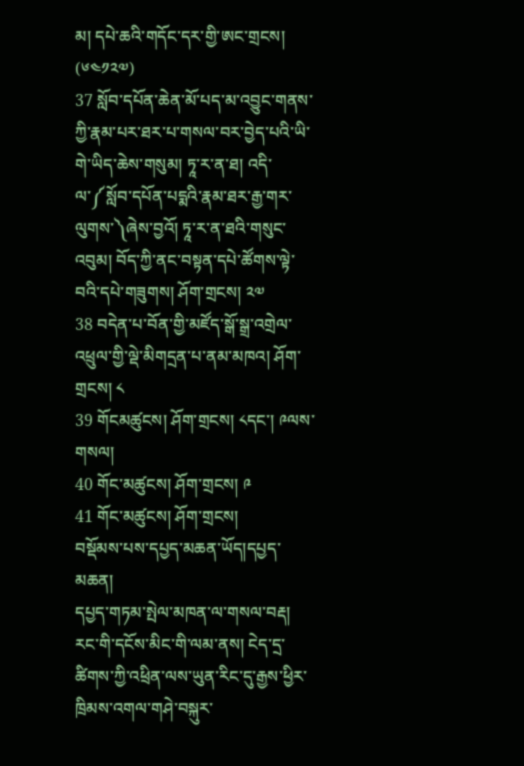མ། དཔེ་ཆའི་གདོང་དར་གྱི་ཨང་གྲངས། (༦༤༡༢༧)
37 སློབ་དཔོན་ཆེན་མོ་པད་མ་འབྱུང་གནས་ཀྱི་རྣམ་པར་ཐར་པ་གསལ་བར་བྱེད་པའི་ཡི་གེ་ཡིད་ཆེས་གསུམ། ཏཱ་ར་ན་ཐ། འདི་ལ་༼སློབ་དཔོན་པདྨའི་རྣམ་ཐར་རྒྱ་གར་ལུགས་༽ཞེས་བྱའོ། ཏཱ་ར་ན་ཐའི་གསུང་འབུམ། བོད་ཀྱི་ནང་བསྟན་དཔེ་ཚོགས་ལྟེ་བའི་དཔེ་གཟུགས། ཤོག་གྲངས། ༢༧
38 བདེན་པ་བོན་གྱི་མཛོད་སྒོ་སྒྲ་འགྲེལ་འཕྲུལ་གྱི་ལྡེ་མིགདྲན་པ་ནམ་མཁའ། ཤོག་གྲངས། ༨
39 གོངམཚུངས། ཤོག་གྲངས། ༨དང་། ༩ལས་གསལ།
40 གོང་མཚུངས། ཤོག་གྲངས། ༩
41 གོང་མཚུངས། ཤོག་གྲངས།
བསྡོམས་པས་དཔྱད་མཆན་ཡོད།དཔྱད་མཆན།
དཔྱད་གཏམ་སྤེལ་མཁན་ལ་གསལ་བརྡ། རང་གི་དངོས་མིང་གི་ལམ་ནས། ངེད་དྲ་ཚིགས་ཀྱི་འཕྲིན་ལས་ཡུན་རིང་དུ་རྒྱས་ཕྱིར་ཁྲིམས་འགལ་གཤེ་བསྐུར་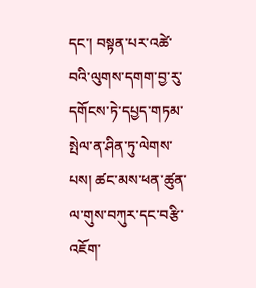དང་། བསྟན་པར་འཚེ་བའི་ལུགས་དགག་བྱ་རུ་དགོངས་ཏེ་དཔྱད་གཏམ་སྤེལ་ན་ཤིན་ཏུ་ལེགས་པས། ཚང་མས་ཕན་ཚུན་ལ་གུས་བཀུར་དང་བརྩི་འཇོག་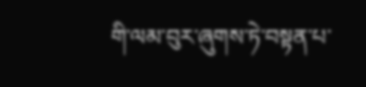གི་ལམ་བུར་ཞུགས་ཏེ་བསྟན་པ་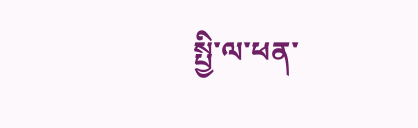སྤྱི་ལ་ཕན་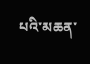པའི་མཆན་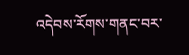འདེབས་རོགས་གནང་བར་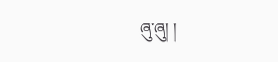ཞུ་ཞུ། །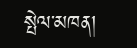སྤེལ་མཁན།